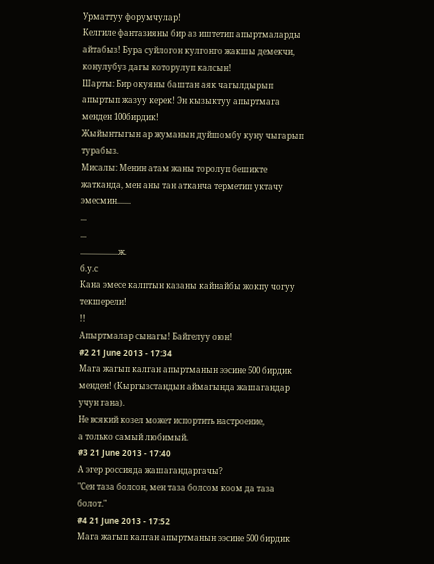Урматтуу форумчулар!
Келгиле фантазияны бир аз иштетип апыртмаларды айтабыз! Бура суйлогон кулгонго жакшы демекчи, конулубуз дагы которулуп калсын!
Шарты: Бир окуяны баштан аяк чагылдырып апыртып жазуу керек! Эн кызыктуу апыртмага менден 100бирдик!
Жыйынтыгын ар жуманын дуйшомбу куну чыгарып турабыз.
Мисалы: Менин атам жаны торолуп бешикте жатканда, мен аны тан атканча терметип уктачу эмесмин.......
...
...
...................ж.
б.у.с
Кана эмесе калптын казаны кайнайбы жокпу чогуу текшерели!
!!
Апыртмалар сынагы! Байгелуу оюн!
#2 21 June 2013 - 17:34
Мага жагып калган апыртманын ээсине 500 бирдик менден! (Кыргызстандын аймагында жашагандар учун гана).
Не всякий козел может испортить настроение,
а только самый любимый.
#3 21 June 2013 - 17:40
А эгер россияда жашагандаргачы?
"Сен таза болсон, мен таза болсом коом да таза болот."
#4 21 June 2013 - 17:52
Мага жагып калган апыртманын ээсине 500 бирдик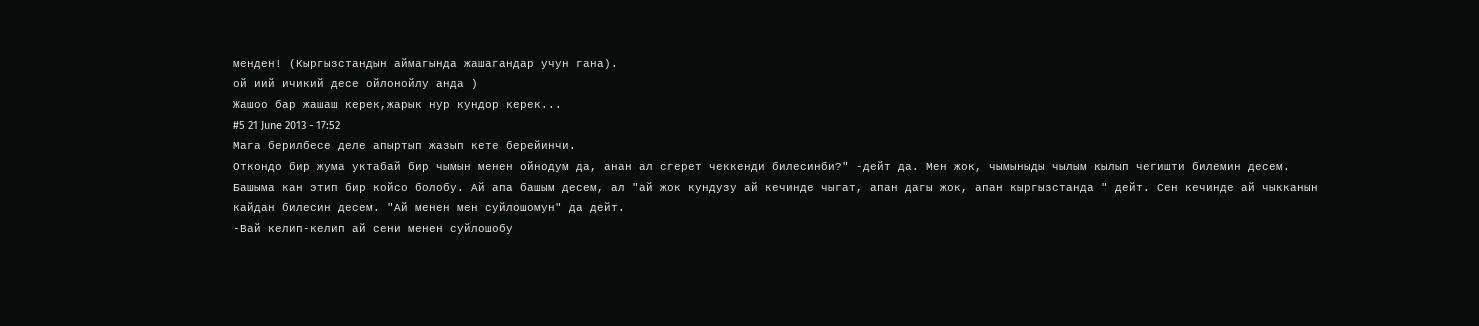менден! (Кыргызстандын аймагында жашагандар учун гана).
ой иий ичикий десе ойлонойлу анда )
Жашоо бар жашаш керек,жарык нур кундор керек...
#5 21 June 2013 - 17:52
Мага берилбесе деле апыртып жазып кете берейинчи.
Откондо бир жума уктабай бир чымын менен ойнодум да, анан ал сгерет чеккенди билесинби?" -дейт да. Мен жок, чымыныды чылым кылып чегишти билемин десем. Башыма кан этип бир койсо болобу. Ай апа башым десем, ал "ай жок кундузу ай кечинде чыгат, апан дагы жок, апан кыргызстанда " дейт. Сен кечинде ай чыкканын кайдан билесин десем. "Ай менен мен суйлошомун" да дейт.
-Вай келип-келип ай сени менен суйлошобу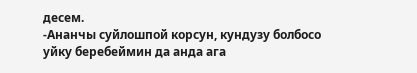десем.
-Ананчы суйлошпой корсун, кундузу болбосо уйку беребеймин да анда ага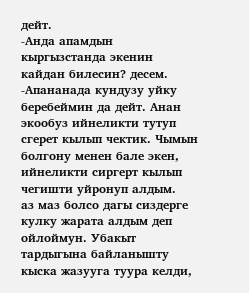дейт.
-Анда апамдын кыргызстанда экенин кайдан билесин? десем.
-Апананада кундузу уйку беребеймин да дейт. Анан экообуз ийнеликти тутуп сгерет кылып чектик. Чымын болгону менен бале экен, ийнеликти сиргерт кылып чегишти уйронуп алдым.
аз маз болсо дагы сиздерге кулку жарата алдым деп ойлоймун. Убакыт тардыгына байланышту кыска жазууга туура келди,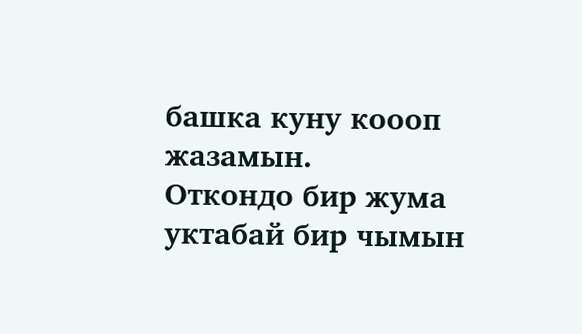башка куну коооп жазамын.
Откондо бир жума уктабай бир чымын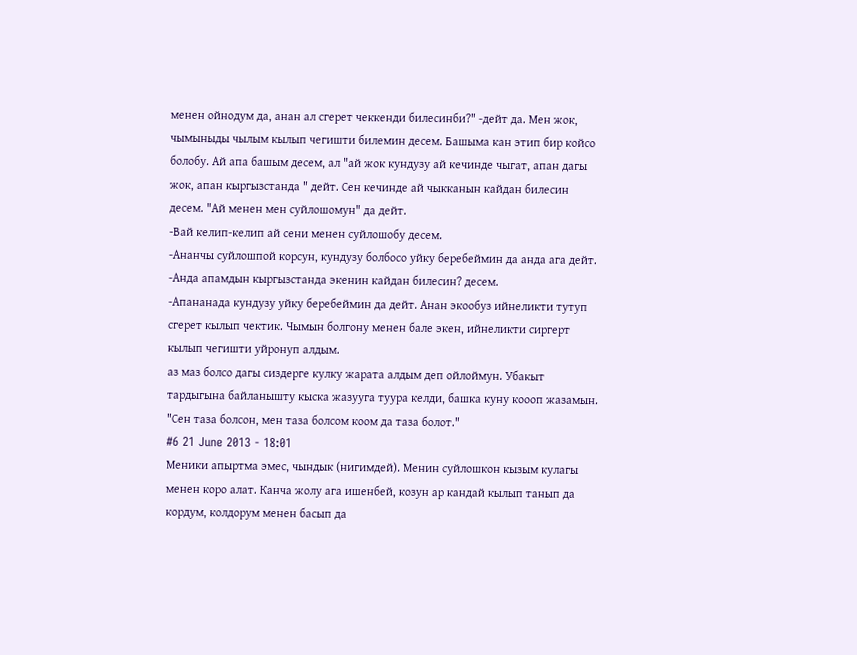менен ойнодум да, анан ал сгерет чеккенди билесинби?" -дейт да. Мен жок, чымыныды чылым кылып чегишти билемин десем. Башыма кан этип бир койсо болобу. Ай апа башым десем, ал "ай жок кундузу ай кечинде чыгат, апан дагы жок, апан кыргызстанда " дейт. Сен кечинде ай чыкканын кайдан билесин десем. "Ай менен мен суйлошомун" да дейт.
-Вай келип-келип ай сени менен суйлошобу десем.
-Ананчы суйлошпой корсун, кундузу болбосо уйку беребеймин да анда ага дейт.
-Анда апамдын кыргызстанда экенин кайдан билесин? десем.
-Апананада кундузу уйку беребеймин да дейт. Анан экообуз ийнеликти тутуп сгерет кылып чектик. Чымын болгону менен бале экен, ийнеликти сиргерт кылып чегишти уйронуп алдым.
аз маз болсо дагы сиздерге кулку жарата алдым деп ойлоймун. Убакыт тардыгына байланышту кыска жазууга туура келди, башка куну коооп жазамын.
"Сен таза болсон, мен таза болсом коом да таза болот."
#6 21 June 2013 - 18:01
Меники апыртма эмес, чындык (нигимдей). Менин суйлошкон кызым кулагы менен коро алат. Канча жолу ага ишенбей, козун ар кандай кылып танып да кордум, колдорум менен басып да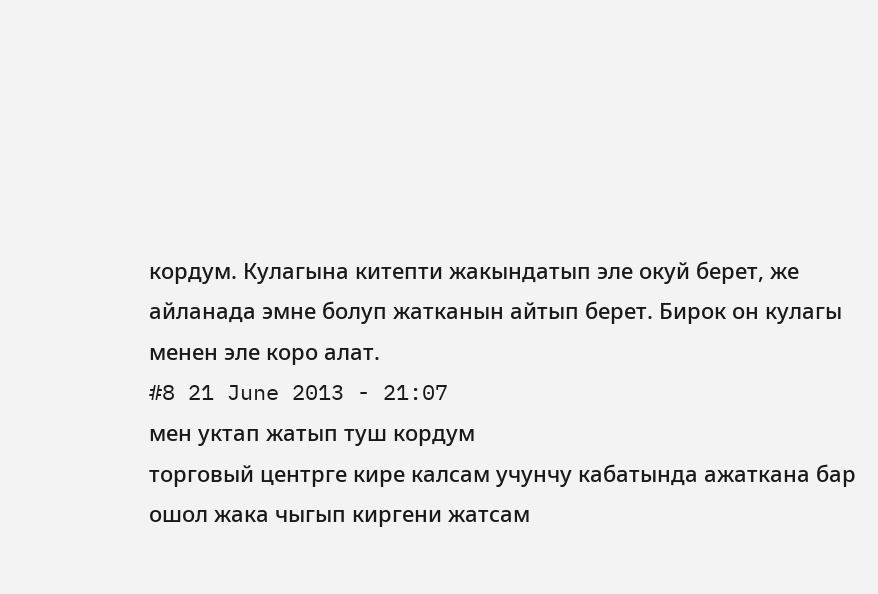кордум. Кулагына китепти жакындатып эле окуй берет, же айланада эмне болуп жатканын айтып берет. Бирок он кулагы менен эле коро алат.
#8 21 June 2013 - 21:07
мен уктап жатып туш кордум
торговый центрге кире калсам учунчу кабатында ажаткана бар ошол жака чыгып киргени жатсам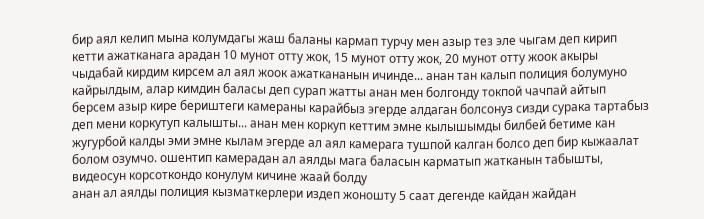бир аял келип мына колумдагы жаш баланы кармап турчу мен азыр тез эле чыгам деп кирип кетти ажатканага арадан 10 мунот отту жок, 15 мунот отту жок, 20 мунот отту жоок акыры чыдабай кирдим кирсем ал аял жоок ажаткананын ичинде... анан тан калып полиция болумуно кайрылдым, алар кимдин баласы деп сурап жатты анан мен болгонду токпой чачпай айтып берсем азыр кире бериштеги камераны карайбыз эгерде алдаган болсонуз сизди сурака тартабыз деп мени коркутуп калышты... анан мен коркуп кеттим эмне кылышымды билбей бетиме кан жугурбой калды эми эмне кылам эгерде ал аял камерага тушпой калган болсо деп бир кыжаалат болом озумчо. ошентип камерадан ал аялды мага баласын карматып жатканын табышты, видеосун корсоткондо конулум кичине жаай болду
анан ал аялды полиция кызматкерлери издеп жоношту 5 саат дегенде кайдан жайдан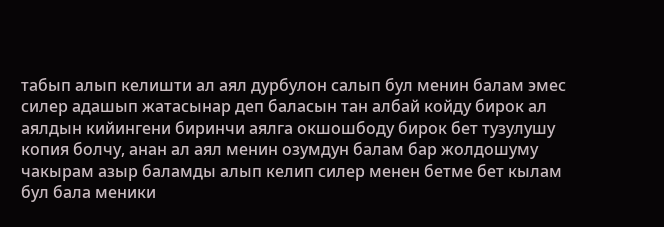табып алып келишти ал аял дурбулон салып бул менин балам эмес силер адашып жатасынар деп баласын тан албай койду бирок ал аялдын кийингени биринчи аялга окшошбоду бирок бет тузулушу копия болчу, анан ал аял менин озумдун балам бар жолдошуму чакырам азыр баламды алып келип силер менен бетме бет кылам бул бала меники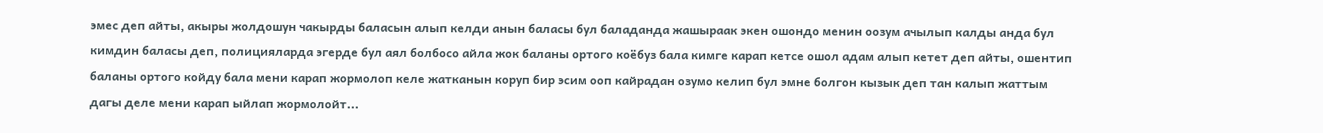эмес деп айты, акыры жолдошун чакырды баласын алып келди анын баласы бул баладанда жашыраак экен ошондо менин оозум ачылып калды анда бул кимдин баласы деп, полицияларда эгерде бул аял болбосо айла жок баланы ортого коёбуз бала кимге карап кетсе ошол адам алып кетет деп айты, ошентип баланы ортого койду бала мени карап жормолоп келе жатканын коруп бир эсим ооп кайрадан озумо келип бул эмне болгон кызык деп тан калып жаттым дагы деле мени карап ыйлап жормолойт...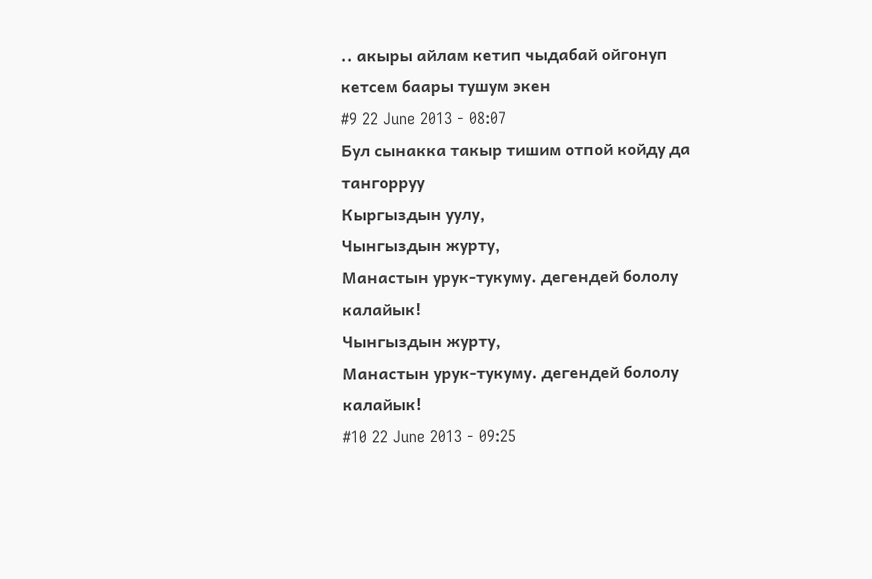.. акыры айлам кетип чыдабай ойгонуп кетсем баары тушум экен
#9 22 June 2013 - 08:07
Бул сынакка такыр тишим отпой койду да тангорруу
Кыргыздын уулу,
Чынгыздын журту,
Манастын урук-тукуму. дегендей бололу калайык!
Чынгыздын журту,
Манастын урук-тукуму. дегендей бололу калайык!
#10 22 June 2013 - 09:25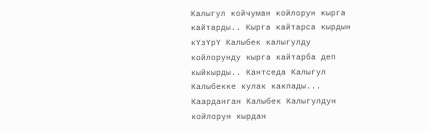Калыгул койчуман койлорун кырга
кайтарды.. Кырга кайтарса кырдын
кYзYрY Калыбек калыгулду
койлорунду кырга кайтарба деп
кыйкырды.. Кантседа Калыгул
Калыбекке кулак какпады...
Каарданган Калыбек Калыгулдун
койлорун кырдан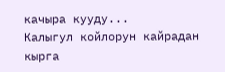качыра кууду...
Калыгул койлорун кайрадан кырга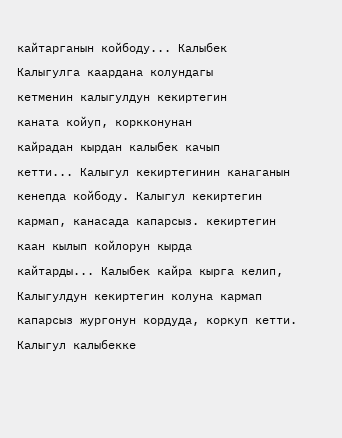кайтарганын койбоду... Калыбек
Калыгулга каардана колундагы
кетменин калыгулдун кекиртегин
каната койуп, коркконунан
кайрадан кырдан калыбек качып
кетти... Калыгул кекиртегинин канаганын кенепда койбоду. Калыгул кекиртегин кармап, канасада капарсыз. кекиртегин
каан кылып койлорун кырда
кайтарды... Калыбек кайра кырга келип, Калыгулдун кекиртегин колуна кармап капарсыз жургонун кордуда, коркуп кетти. Калыгул калыбекке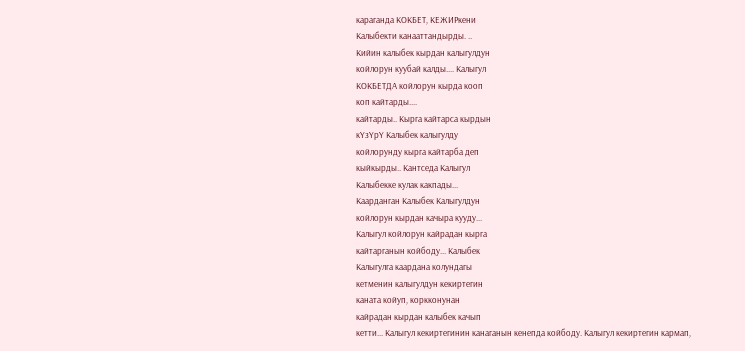караганда КОКБЕТ, КЕЖИРкени
Калыбекти канааттандырды. ..
Кийин калыбек кырдан калыгулдун
койлорун куубай калды.... Калыгул
КОКБЕТДА койлорун кырда кооп
коп кайтарды....
кайтарды.. Кырга кайтарса кырдын
кYзYрY Калыбек калыгулду
койлорунду кырга кайтарба деп
кыйкырды.. Кантседа Калыгул
Калыбекке кулак какпады...
Каарданган Калыбек Калыгулдун
койлорун кырдан качыра кууду...
Калыгул койлорун кайрадан кырга
кайтарганын койбоду... Калыбек
Калыгулга каардана колундагы
кетменин калыгулдун кекиртегин
каната койуп, коркконунан
кайрадан кырдан калыбек качып
кетти... Калыгул кекиртегинин канаганын кенепда койбоду. Калыгул кекиртегин кармап,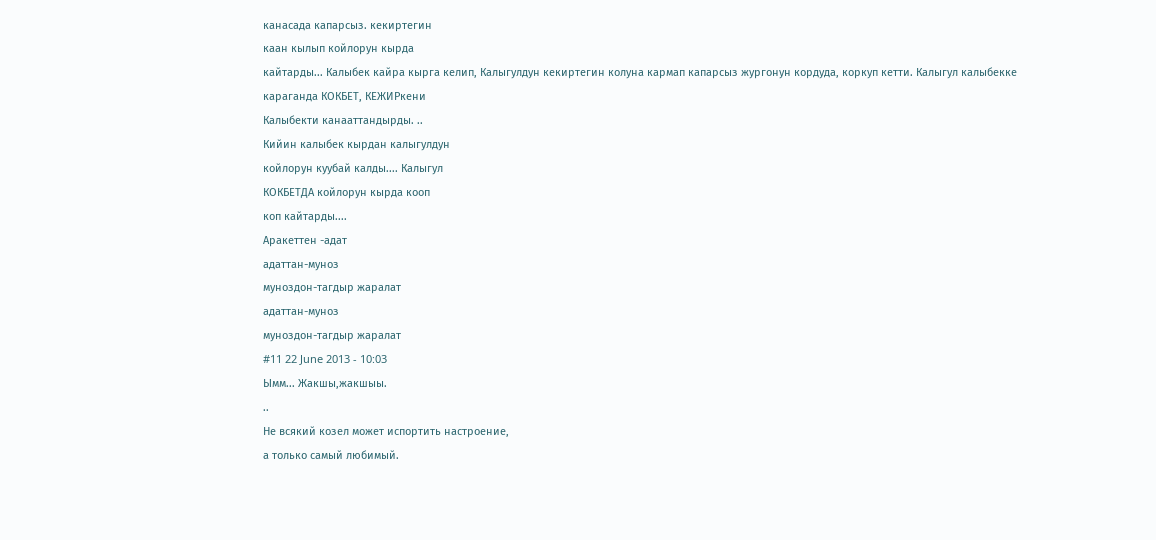канасада капарсыз. кекиртегин
каан кылып койлорун кырда
кайтарды... Калыбек кайра кырга келип, Калыгулдун кекиртегин колуна кармап капарсыз жургонун кордуда, коркуп кетти. Калыгул калыбекке
караганда КОКБЕТ, КЕЖИРкени
Калыбекти канааттандырды. ..
Кийин калыбек кырдан калыгулдун
койлорун куубай калды.... Калыгул
КОКБЕТДА койлорун кырда кооп
коп кайтарды....
Аракеттен -адат
адаттан-муноз
муноздон-тагдыр жаралат
адаттан-муноз
муноздон-тагдыр жаралат
#11 22 June 2013 - 10:03
Ымм... Жакшы,жакшыы.
..
Не всякий козел может испортить настроение,
а только самый любимый.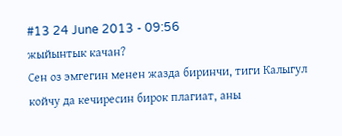#13 24 June 2013 - 09:56
жыйынтык качан?
Сен оз эмгегин менен жазда биринчи, тиги Калыгул койчу да кечиресин бирок плагиат, аны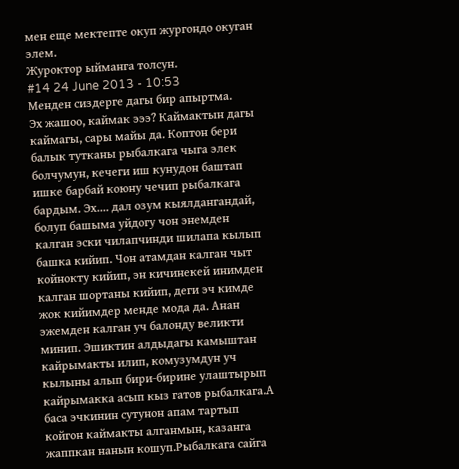мен еще мектепте окуп жургондо окуган элем.
Журоктор ыйманга толсун.
#14 24 June 2013 - 10:53
Менден сиздерге дагы бир апыртма.
Эх жашоо, каймак эээ? Каймактын дагы каймагы, сары майы да. Коптон бери балык тутканы рыбалкага чыга элек болчумун, кечеги иш кунудон баштап ишке барбай коюну чечип рыбалкага бардым. Эх.... дал озум кыялдангандай, болуп башыма уйдогу чон энемден калган эски чилапчинди шилапа кылып башка кийип. Чон атамдан калган чыт койнокту кийип, эн кичинекей инимден калган шортаны кийип, деги эч кимде жок кийимдер менде мода да. Анан эжемден калган уч балонду великти минип. Эшиктин алдыдагы камыштан кайрымакты илип, комузумдун уч кылыны алып бири-бирине улаштырып кайрымакка асып кыз гатов рыбалкага.А баса эчкинин сутунон апам тартып койгон каймакты алганмын, казанга жаппкан нанын кошуп.Рыбалкага сайга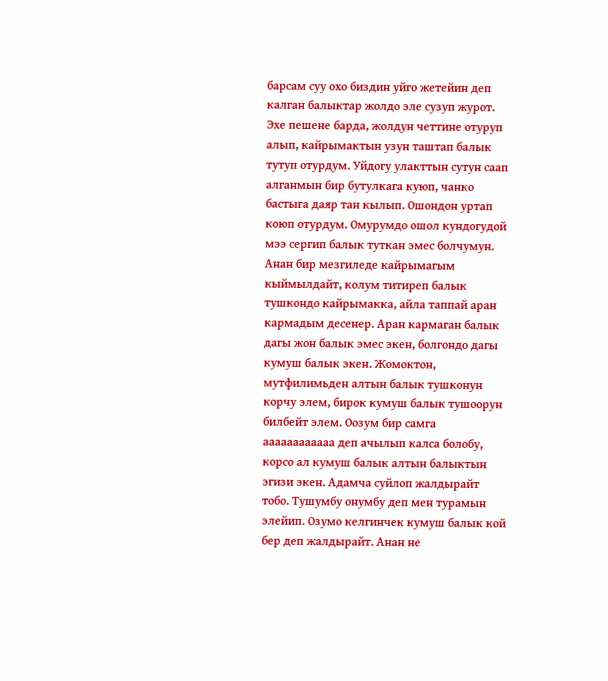барсам суу охо биздин уйго жетейин деп калган балыктар жолдо эле сузуп журот. Эхе пешене барда, жолдун четтине отуруп алып, кайрымактын узун таштап балык тутуп отурдум. Уйдогу улакттын сутун саап алганмын бир бутулкага куюп, чанко бастыга даяр тан кылып. Ошондон уртап коюп отурдум. Омурумдо ошол кундогудой мээ сергип балык туткан эмес болчумун. Анан бир мезгиледе кайрымагым кыймылдайт, колум титиреп балык тушкондо кайрымакка, айла таппай аран кармадым десенер. Аран кармаган балык дагы жон балык эмес экен, болгондо дагы кумуш балык экен. Жомоктон, мутфилимьден алтын балык тушконун корчу элем, бирок кумуш балык тушоорун билбейт элем. Оозум бир самга аааааааааааа деп ачылып калса болобу, корсо ал кумуш балык алтын балыктын эгизи экен. Адамча суйлоп жалдырайт тобо. Тушумбу онумбу деп мен турамын элейип. Озумо келгинчек кумуш балык кой бер деп жалдырайт. Анан не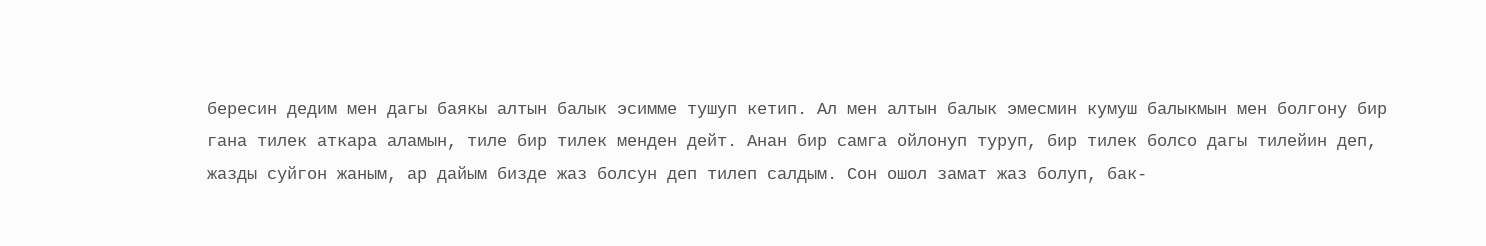бересин дедим мен дагы баякы алтын балык эсимме тушуп кетип. Ал мен алтын балык эмесмин кумуш балыкмын мен болгону бир гана тилек аткара аламын, тиле бир тилек менден дейт. Анан бир самга ойлонуп туруп, бир тилек болсо дагы тилейин деп, жазды суйгон жаным, ар дайым бизде жаз болсун деп тилеп салдым. Сон ошол замат жаз болуп, бак-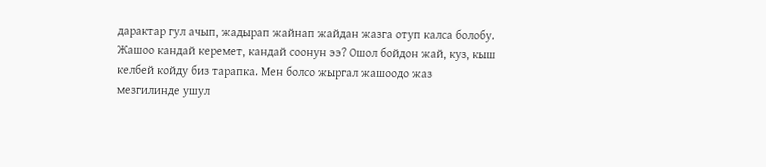дарактар гул ачып, жадырап жайнап жайдан жазга отуп калса болобу. Жашоо кандай керемет, кандай соонун ээ? Ошол бойдон жай, куз, кыш келбей койду биз тарапка. Мен болсо жыргал жашоодо жаз мезгилинде ушул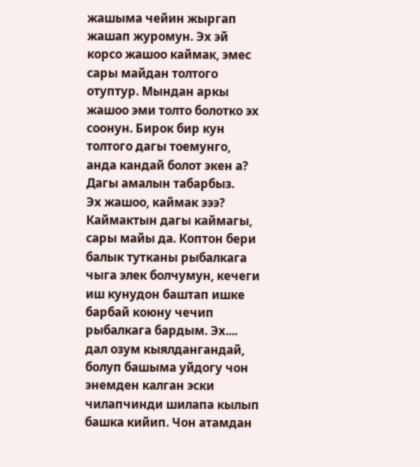жашыма чейин жыргап жашап журомун. Эх эй корсо жашоо каймак, эмес сары майдан толтого отуптур. Мындан аркы жашоо эми толто болотко эх соонун. Бирок бир кун толтого дагы тоемунго, анда кандай болот экен а? Дагы амалын табарбыз.
Эх жашоо, каймак эээ? Каймактын дагы каймагы, сары майы да. Коптон бери балык тутканы рыбалкага чыга элек болчумун, кечеги иш кунудон баштап ишке барбай коюну чечип рыбалкага бардым. Эх.... дал озум кыялдангандай, болуп башыма уйдогу чон энемден калган эски чилапчинди шилапа кылып башка кийип. Чон атамдан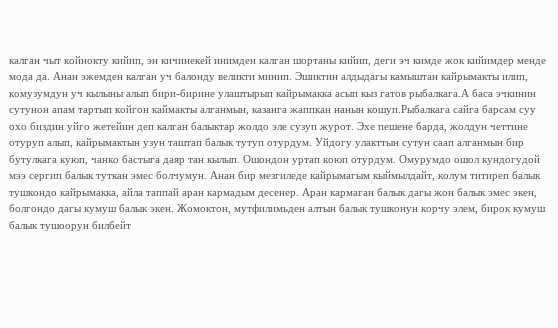калган чыт койнокту кийип, эн кичинекей инимден калган шортаны кийип, деги эч кимде жок кийимдер менде мода да. Анан эжемден калган уч балонду великти минип. Эшиктин алдыдагы камыштан кайрымакты илип, комузумдун уч кылыны алып бири-бирине улаштырып кайрымакка асып кыз гатов рыбалкага.А баса эчкинин сутунон апам тартып койгон каймакты алганмын, казанга жаппкан нанын кошуп.Рыбалкага сайга барсам суу охо биздин уйго жетейин деп калган балыктар жолдо эле сузуп журот. Эхе пешене барда, жолдун четтине отуруп алып, кайрымактын узун таштап балык тутуп отурдум. Уйдогу улакттын сутун саап алганмын бир бутулкага куюп, чанко бастыга даяр тан кылып. Ошондон уртап коюп отурдум. Омурумдо ошол кундогудой мээ сергип балык туткан эмес болчумун. Анан бир мезгиледе кайрымагым кыймылдайт, колум титиреп балык тушкондо кайрымакка, айла таппай аран кармадым десенер. Аран кармаган балык дагы жон балык эмес экен, болгондо дагы кумуш балык экен. Жомоктон, мутфилимьден алтын балык тушконун корчу элем, бирок кумуш балык тушоорун билбейт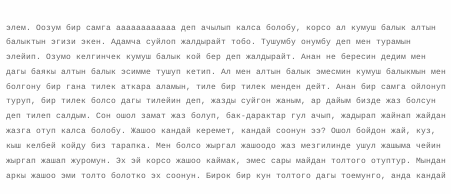элем. Оозум бир самга аааааааааааа деп ачылып калса болобу, корсо ал кумуш балык алтын балыктын эгизи экен. Адамча суйлоп жалдырайт тобо. Тушумбу онумбу деп мен турамын элейип. Озумо келгинчек кумуш балык кой бер деп жалдырайт. Анан не бересин дедим мен дагы баякы алтын балык эсимме тушуп кетип. Ал мен алтын балык эмесмин кумуш балыкмын мен болгону бир гана тилек аткара аламын, тиле бир тилек менден дейт. Анан бир самга ойлонуп туруп, бир тилек болсо дагы тилейин деп, жазды суйгон жаным, ар дайым бизде жаз болсун деп тилеп салдым. Сон ошол замат жаз болуп, бак-дарактар гул ачып, жадырап жайнап жайдан жазга отуп калса болобу. Жашоо кандай керемет, кандай соонун ээ? Ошол бойдон жай, куз, кыш келбей койду биз тарапка. Мен болсо жыргал жашоодо жаз мезгилинде ушул жашыма чейин жыргап жашап журомун. Эх эй корсо жашоо каймак, эмес сары майдан толтого отуптур. Мындан аркы жашоо эми толто болотко эх соонун. Бирок бир кун толтого дагы тоемунго, анда кандай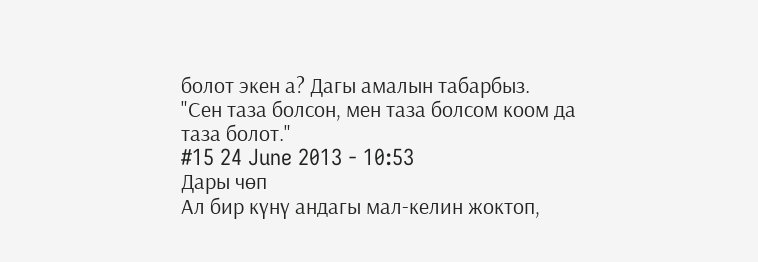болот экен а? Дагы амалын табарбыз.
"Сен таза болсон, мен таза болсом коом да таза болот."
#15 24 June 2013 - 10:53
Дары чөп
Ал бир күнү андагы мал-келин жоктоп,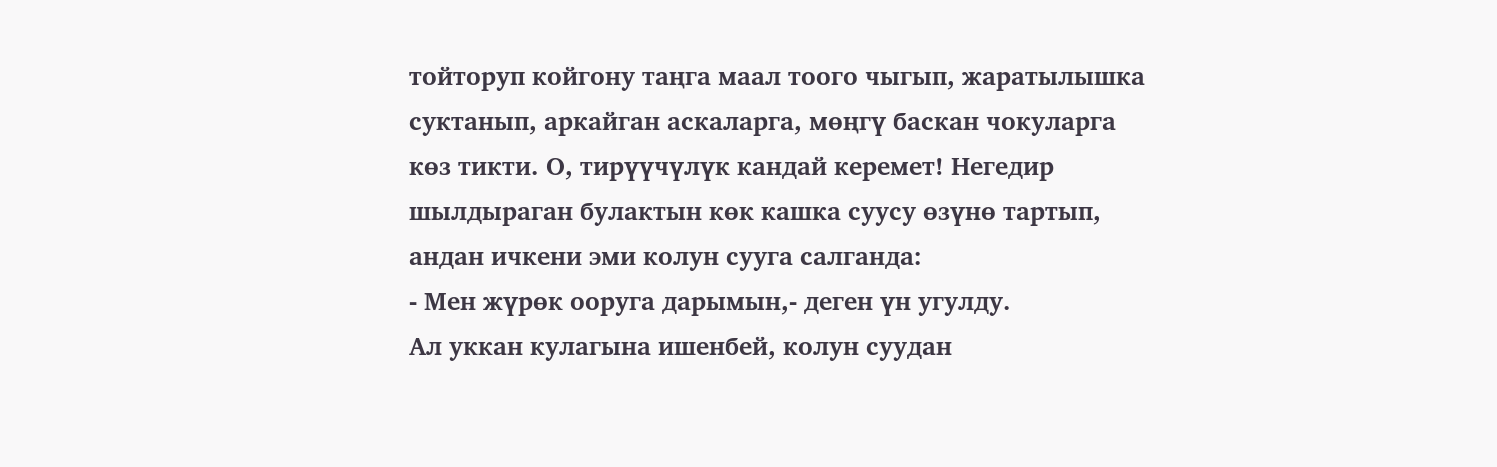тойторуп койгону таңга маал тоого чыгып, жаратылышка суктанып, аркайган аскаларга, мөңгү баскан чокуларга көз тикти. О, тирүүчүлүк кандай керемет! Негедир шылдыраган булактын көк кашка суусу өзүнө тартып, андан ичкени эми колун сууга салганда:
- Мен жүрөк ооруга дарымын,- деген үн угулду.
Ал уккан кулагына ишенбей, колун суудан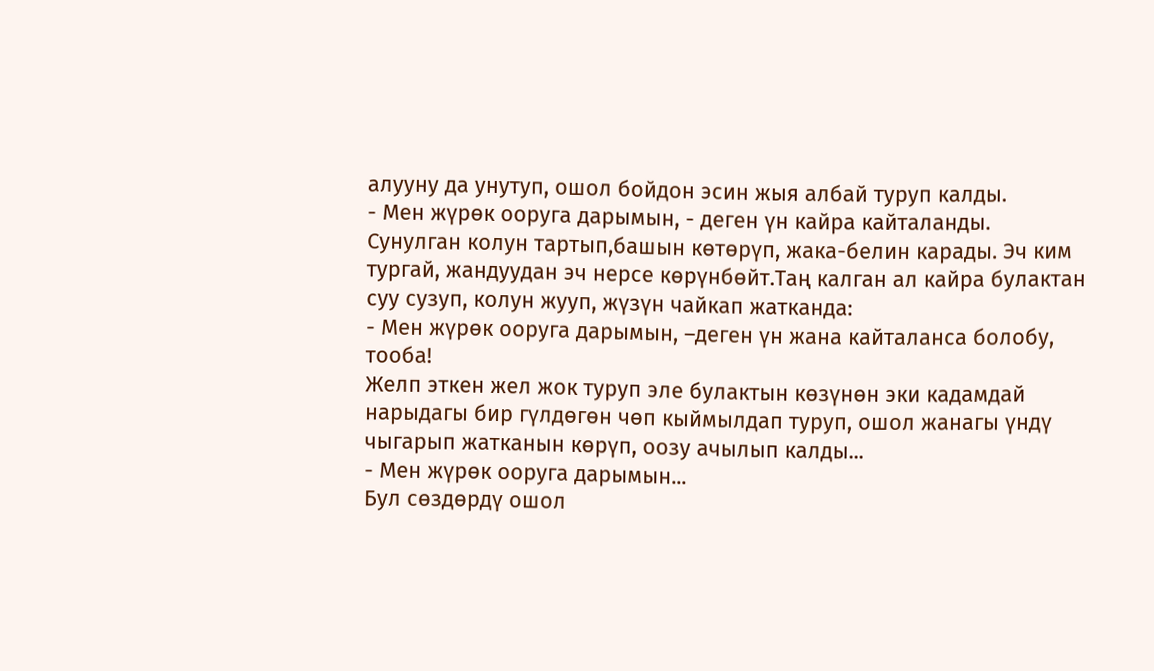алууну да унутуп, ошол бойдон эсин жыя албай туруп калды.
- Мен жүрөк ооруга дарымын, - деген үн кайра кайталанды.
Сунулган колун тартып,башын көтөрүп, жака-белин карады. Эч ким тургай, жандуудан эч нерсе көрүнбөйт.Таң калган ал кайра булактан суу сузуп, колун жууп, жүзүн чайкап жатканда:
- Мен жүрөк ооруга дарымын, –деген үн жана кайталанса болобу, тооба!
Желп эткен жел жок туруп эле булактын көзүнөн эки кадамдай нарыдагы бир гүлдөгөн чөп кыймылдап туруп, ошол жанагы үндү чыгарып жатканын көрүп, оозу ачылып калды...
- Мен жүрөк ооруга дарымын...
Бул сөздөрдү ошол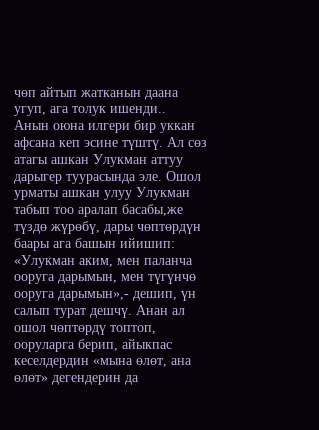чөп айтып жатканын даана угуп, ага толук ишенди..
Анын оюна илгери бир уккан афсана кеп эсине түштү. Ал сөз атагы ашкан Улукман аттуу дарыгер туурасында эле. Ошол урматы ашкан улуу Улукман табып тоо аралап басабы,же түздө жүрөбү, дары чөптөрдүн баары ага башын ийишип: «Улукман аким, мен паланча ооруга дарымын, мен түгүнчө ооруга дарымын»,- дешип, үн салып турат дешчү. Анан ал ошол чөптөрдү топтоп, ооруларга берип, айыкпас кеселдердин «мына өлөт, ана өлөт» дегендерин да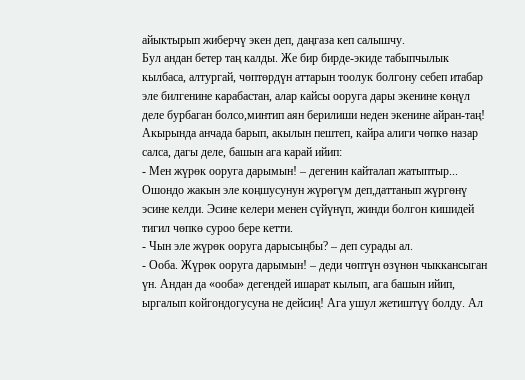айыктырып жиберчү экен деп, даңгаза кеп салышчу.
Бул андан бетер таң калды. Же бир бирде-экиде табыпчылык кылбаса, алтургай, чөптөрдүн аттарын тоолук болгону себеп итабар эле билгенине карабастан, алар кайсы ооруга дары экенине көңүл деле бурбаган болсо,минтип аян берилиши неден экенине айран-таң! Акырында анчада барып, акылын пештеп, кайра алиги чөпкө назар салса, дагы деле, башын ага карай ийип:
- Мен жүрөк ооруга дарымын! – дегенин кайталап жатыптыр...
Ошондо жакын эле коңшусунун жүрөгүм деп,даттанып жүргөнү эсине келди. Эсине келери менен сүйүнүп, жинди болгон кишидей тигил чөпкө суроо бере кетти.
- Чын эле жүрөк ооруга дарысыңбы? – деп сурады ал.
- Ооба. Жүрөк ооруга дарымын! – деди чөптүн өзүнөн чыккансыган үн. Андан да «ооба» дегендей ишарат кылып, ага башын ийип, ыргалып койгондогусуна не дейсиң! Ага ушул жетиштүү болду. Ал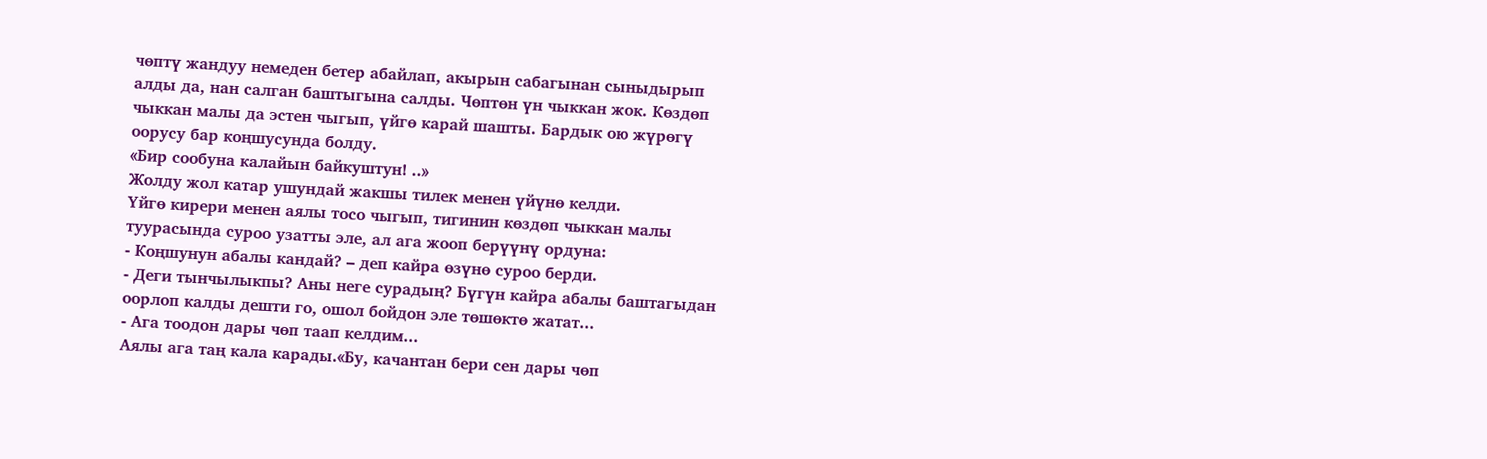чөптү жандуу немеден бетер абайлап, акырын сабагынан сыныдырып алды да, нан салган баштыгына салды. Чөптөн үн чыккан жок. Көздөп чыккан малы да эстен чыгып, үйгө карай шашты. Бардык ою жүрөгү оорусу бар коңшусунда болду.
«Бир сообуна калайын байкуштун! ..»
Жолду жол катар ушундай жакшы тилек менен үйүнө келди.
Үйгө кирери менен аялы тосо чыгып, тигинин көздөп чыккан малы туурасында суроо узатты эле, ал ага жооп берүүнү ордуна:
- Коңшунун абалы кандай? – деп кайра өзүнө суроо берди.
- Деги тынчылыкпы? Аны неге сурадың? Бүгүн кайра абалы баштагыдан оорлоп калды дешти го, ошол бойдон эле төшөктө жатат...
- Ага тоодон дары чөп таап келдим...
Аялы ага таң кала карады.«Бу, качантан бери сен дары чөп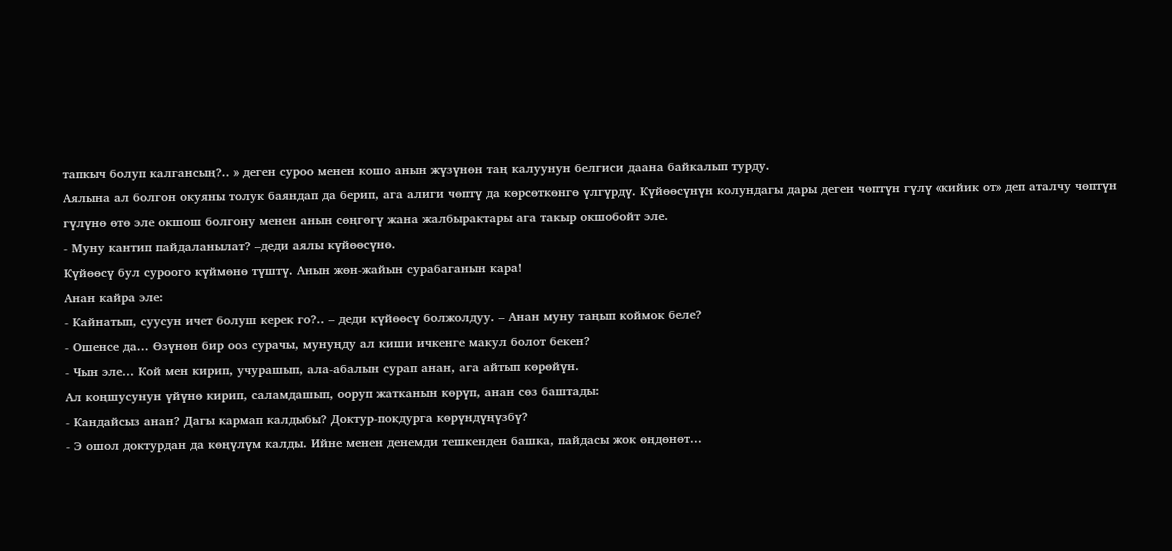тапкыч болуп калгансың?.. » деген суроо менен кошо анын жүзүнөн таң калуунун белгиси даана байкалып турду.
Аялына ал болгон окуяны толук баяндап да берип, ага алиги чөптү да көрсөткөнгө үлгүрдү. Күйөөсүнүн колундагы дары деген чөптүн гүлү «кийик от» деп аталчу чөптүн гүлүнө өтө эле окшош болгону менен анын сөңгөгү жана жалбырактары ага такыр окшобойт эле.
- Муну кантип пайдаланылат? –деди аялы күйөөсүнө.
Күйөөсү бул суроого күймөнө түштү. Анын жөн-жайын сурабаганын кара!
Анан кайра эле:
- Кайнатып, суусун ичет болуш керек го?.. – деди күйөөсү болжолдуу. – Анан муну таңып коймок беле?
- Ошенсе да... Өзүнөн бир ооз сурачы, мунуңду ал киши ичкенге макул болот бекен?
- Чын эле... Кой мен кирип, учурашып, ала-абалын сурап анан, ага айтып көрөйүн.
Ал коңшусунун үйүнө кирип, саламдашып, ооруп жатканын көрүп, анан сөз баштады:
- Кандайсыз анан? Дагы кармап калдыбы? Доктур-покдурга көрүндүңүзбү?
- Э ошол доктурдан да көңүлүм калды. Ийне менен денемди тешкенден башка, пайдасы жок өңдөнөт...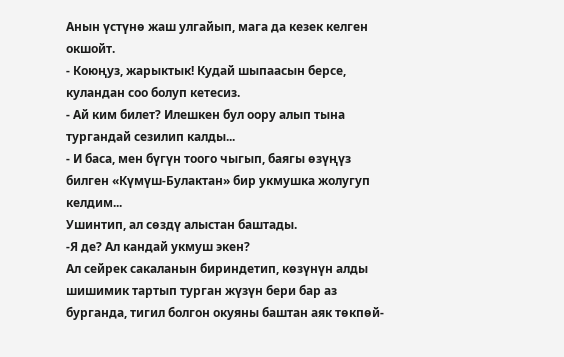Анын үстүнө жаш улгайып, мага да кезек келген окшойт.
- Коюңуз, жарыктык! Кудай шыпаасын берсе, куландан соо болуп кетесиз.
- Ай ким билет? Илешкен бул оору алып тына тургандай сезилип калды...
- И баса, мен бүгүн тоого чыгып, баягы өзүңүз билген «Күмүш-Булактан» бир укмушка жолугуп келдим...
Ушинтип, ал сөздү алыстан баштады.
-Я де? Ал кандай укмуш экен?
Ал сейрек сакаланын бириндетип, көзүнүн алды шишимик тартып турган жүзүн бери бар аз бурганда, тигил болгон окуяны баштан аяк төкпөй-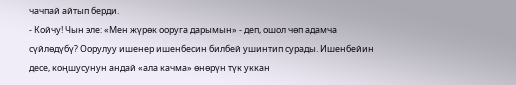чачпай айтып берди.
- Койчу! Чын эле: «Мен жүрөк ооруга дарымын» - деп, ошол чөп адамча сүйлөдүбү? Оорулуу ишенер ишенбесин билбей ушинтип сурады. Ишенбейин десе, коңшусунун андай «ала качма» өнөрүн түк уккан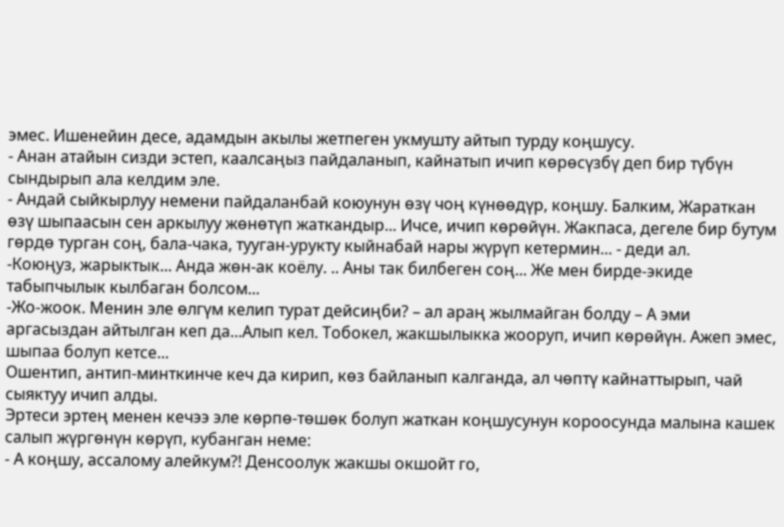эмес. Ишенейин десе, адамдын акылы жетпеген укмушту айтып турду коңшусу.
- Анан атайын сизди эстеп, каалсаңыз пайдаланып, кайнатып ичип көрөсүзбү деп бир түбүн сындырып ала келдим эле.
- Андай сыйкырлуу немени пайдаланбай коюунун өзү чоң күнөөдүр, коңшу. Балким, Жараткан өзү шыпаасын сен аркылуу жөнөтүп жаткандыр... Ичсе, ичип көрөйүн. Жакпаса, дегеле бир бутум гөрдө турган соң, бала-чака, тууган-урукту кыйнабай нары жүрүп кетермин... - деди ал.
-Коюңуз, жарыктык... Анда жөн-ак коёлу. .. Аны так билбеген соң... Же мен бирде-экиде табыпчылык кылбаган болсом...
-Жо-жоок. Менин эле өлгүм келип турат дейсиңби? – ал араң жылмайган болду – А эми аргасыздан айтылган кеп да...Алып кел. Тобокел, жакшылыкка жооруп, ичип көрөйүн. Ажеп эмес, шыпаа болуп кетсе...
Ошентип, антип-минткинче кеч да кирип, көз байланып калганда, ал чөптү кайнаттырып, чай сыяктуу ичип алды.
Эртеси эртең менен кечээ эле көрпө-төшөк болуп жаткан коңшусунун короосунда малына кашек салып жүргөнүн көрүп, кубанган неме:
- А коңшу, ассалому алейкум?! Денсоолук жакшы окшойт го,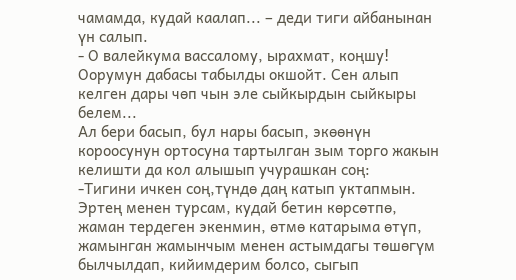чамамда, кудай каалап... – деди тиги айбанынан үн салып.
- О валейкума вассалому, ырахмат, коңшу! Оорумун дабасы табылды окшойт. Сен алып келген дары чөп чын эле сыйкырдын сыйкыры белем...
Ал бери басып, бул нары басып, экөөнүн короосунун ортосуна тартылган зым торго жакын келишти да кол алышып учурашкан соң:
-Тигини ичкен соң,түндө даң катып уктапмын. Эртең менен турсам, кудай бетин көрсөтпө, жаман тердеген экенмин, өтмө катарыма өтүп, жамынган жамынчым менен астымдагы төшөгүм былчылдап, кийимдерим болсо, сыгып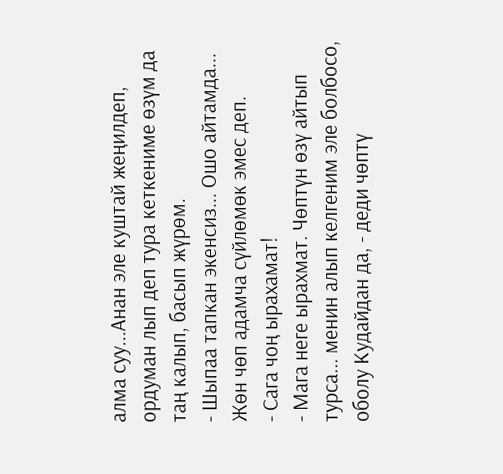алма суу...Анан эле куштай жеңилдеп, ордуман лып деп тура кеткениме өзүм да таң калып, басып жүрөм.
- Шыпаа тапкан экенсиз... Ошо айтамда... Жөн чөп адамча сүйлөмөк эмес деп.
- Сага чоң ырахамат!
- Мага неге ырахмат. Чөптүн өзү айтып турса... менин алып келгеним эле болбосо, оболу Кудайдан да, - деди чөптү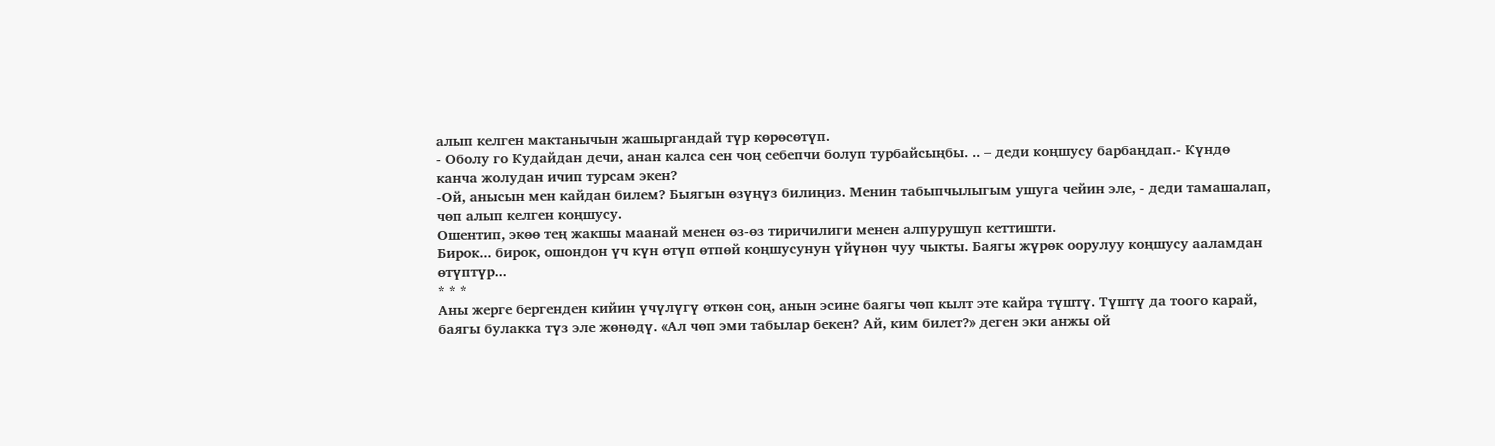алып келген мактанычын жашыргандай түр көрөсөтүп.
- Оболу го Кудайдан дечи, анан калса сен чоң себепчи болуп турбайсыңбы. .. – деди коңшусу барбаңдап.- Күндө канча жолудан ичип турсам экен?
-Ой, анысын мен кайдан билем? Быягын өзүңүз билиңиз. Менин табыпчылыгым ушуга чейин эле, - деди тамашалап, чөп алып келген коңшусу.
Ошентип, экөө тең жакшы маанай менен өз-өз тиричилиги менен алпурушуп кеттишти.
Бирок... бирок, ошондон үч күн өтүп өтпөй коңшусунун үйүнөн чуу чыкты. Баягы жүрөк оорулуу коңшусу ааламдан өтүптүр...
* * *
Аны жерге бергенден кийин үчүлүгү өткөн соң, анын эсине баягы чөп кылт эте кайра түштү. Түштү да тоого карай, баягы булакка түз эле жөнөдү. «Ал чөп эми табылар бекен? Ай, ким билет?» деген эки анжы ой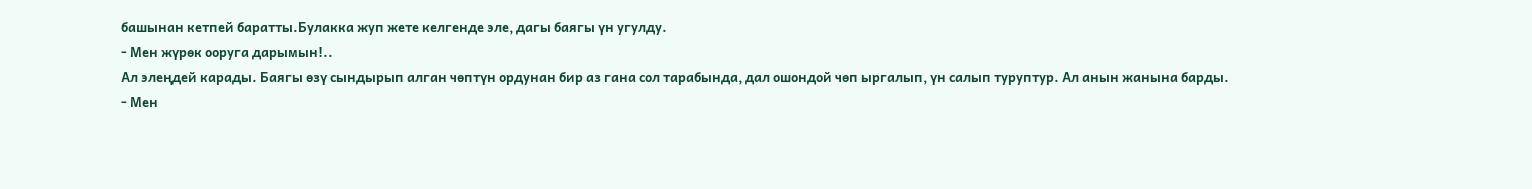башынан кетпей баратты.Булакка жуп жете келгенде эле, дагы баягы үн угулду.
- Мен жүрөк ооруга дарымын!..
Ал элеңдей карады. Баягы өзү сындырып алган чөптүн ордунан бир аз гана сол тарабында, дал ошондой чөп ыргалып, үн салып туруптур. Ал анын жанына барды.
- Мен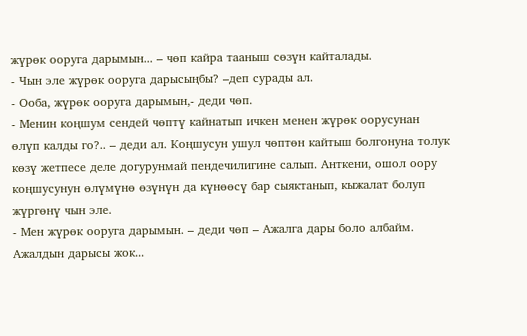жүрөк ооруга дарымын... – чөп кайра тааныш сөзүн кайталады.
- Чын эле жүрөк ооруга дарысыңбы? –деп сурады ал.
- Ооба, жүрөк ооруга дарымын,- деди чөп.
- Менин коңшум сендей чөптү кайнатып ичкен менен жүрөк оорусунан өлүп калды го?.. – деди ал. Коңшусун ушул чөптөн кайтыш болгонуна толук көзү жетпесе деле догурунмай пендечилигине салып. Анткени, ошол оору коңшусунун өлүмүнө өзүнүн да күнөөсү бар сыяктанып, кыжалат болуп жүргөнү чын эле.
- Мен жүрөк ооруга дарымын. – деди чөп – Ажалга дары боло албайм. Ажалдын дарысы жок...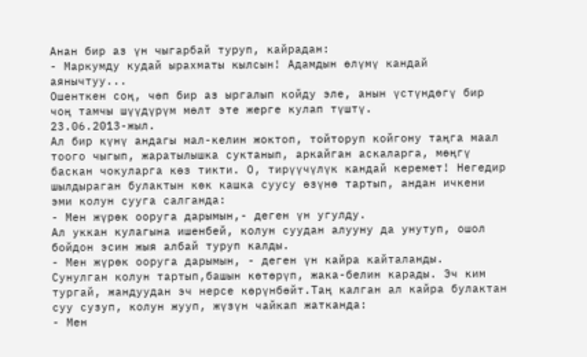Анан бир аз үн чыгарбай туруп, кайрадан:
- Маркумду кудай ырахматы кылсын! Адамдын өлүмү кандай аянычтуу...
Ошенткен соң, чөп бир аз ыргалып койду эле, анын үстүндөгү бир чоң тамчы шүүдүрүм мөлт эте жерге кулап түштү.
23.06.2013-жыл.
Ал бир күнү андагы мал-келин жоктоп, тойторуп койгону таңга маал тоого чыгып, жаратылышка суктанып, аркайган аскаларга, мөңгү баскан чокуларга көз тикти. О, тирүүчүлүк кандай керемет! Негедир шылдыраган булактын көк кашка суусу өзүнө тартып, андан ичкени эми колун сууга салганда:
- Мен жүрөк ооруга дарымын,- деген үн угулду.
Ал уккан кулагына ишенбей, колун суудан алууну да унутуп, ошол бойдон эсин жыя албай туруп калды.
- Мен жүрөк ооруга дарымын, - деген үн кайра кайталанды.
Сунулган колун тартып,башын көтөрүп, жака-белин карады. Эч ким тургай, жандуудан эч нерсе көрүнбөйт.Таң калган ал кайра булактан суу сузуп, колун жууп, жүзүн чайкап жатканда:
- Мен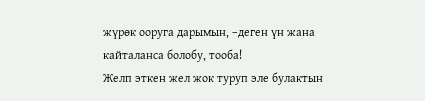жүрөк ооруга дарымын, –деген үн жана кайталанса болобу, тооба!
Желп эткен жел жок туруп эле булактын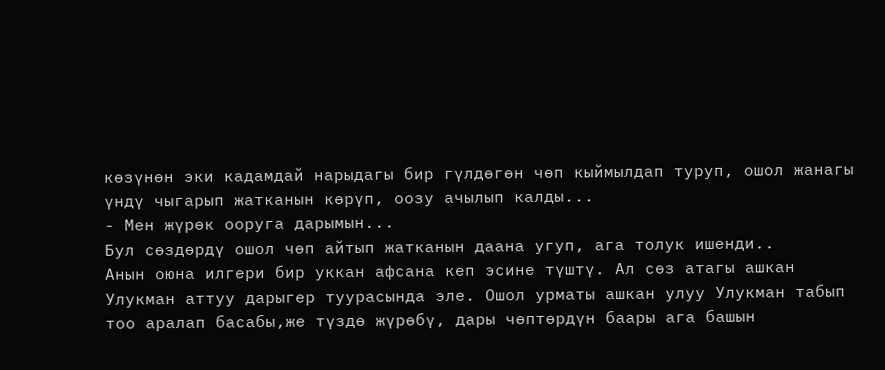көзүнөн эки кадамдай нарыдагы бир гүлдөгөн чөп кыймылдап туруп, ошол жанагы үндү чыгарып жатканын көрүп, оозу ачылып калды...
- Мен жүрөк ооруга дарымын...
Бул сөздөрдү ошол чөп айтып жатканын даана угуп, ага толук ишенди..
Анын оюна илгери бир уккан афсана кеп эсине түштү. Ал сөз атагы ашкан Улукман аттуу дарыгер туурасында эле. Ошол урматы ашкан улуу Улукман табып тоо аралап басабы,же түздө жүрөбү, дары чөптөрдүн баары ага башын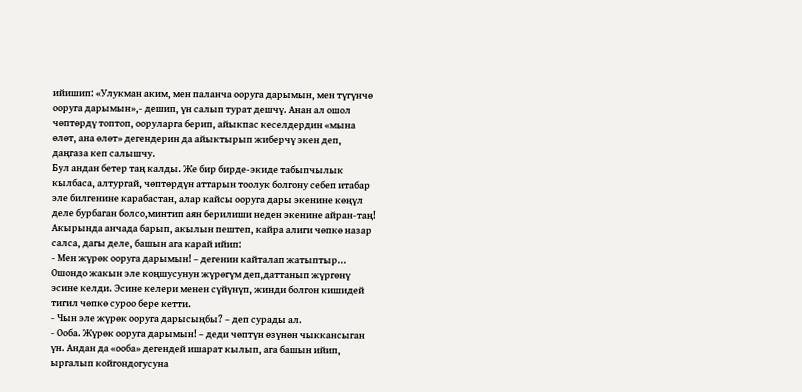ийишип: «Улукман аким, мен паланча ооруга дарымын, мен түгүнчө ооруга дарымын»,- дешип, үн салып турат дешчү. Анан ал ошол чөптөрдү топтоп, ооруларга берип, айыкпас кеселдердин «мына өлөт, ана өлөт» дегендерин да айыктырып жиберчү экен деп, даңгаза кеп салышчу.
Бул андан бетер таң калды. Же бир бирде-экиде табыпчылык кылбаса, алтургай, чөптөрдүн аттарын тоолук болгону себеп итабар эле билгенине карабастан, алар кайсы ооруга дары экенине көңүл деле бурбаган болсо,минтип аян берилиши неден экенине айран-таң! Акырында анчада барып, акылын пештеп, кайра алиги чөпкө назар салса, дагы деле, башын ага карай ийип:
- Мен жүрөк ооруга дарымын! – дегенин кайталап жатыптыр...
Ошондо жакын эле коңшусунун жүрөгүм деп,даттанып жүргөнү эсине келди. Эсине келери менен сүйүнүп, жинди болгон кишидей тигил чөпкө суроо бере кетти.
- Чын эле жүрөк ооруга дарысыңбы? – деп сурады ал.
- Ооба. Жүрөк ооруга дарымын! – деди чөптүн өзүнөн чыккансыган үн. Андан да «ооба» дегендей ишарат кылып, ага башын ийип, ыргалып койгондогусуна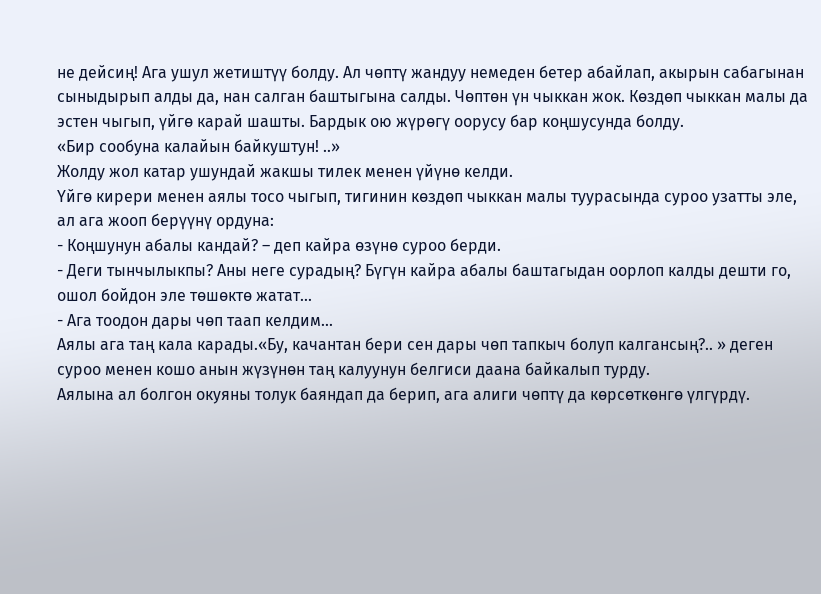не дейсиң! Ага ушул жетиштүү болду. Ал чөптү жандуу немеден бетер абайлап, акырын сабагынан сыныдырып алды да, нан салган баштыгына салды. Чөптөн үн чыккан жок. Көздөп чыккан малы да эстен чыгып, үйгө карай шашты. Бардык ою жүрөгү оорусу бар коңшусунда болду.
«Бир сообуна калайын байкуштун! ..»
Жолду жол катар ушундай жакшы тилек менен үйүнө келди.
Үйгө кирери менен аялы тосо чыгып, тигинин көздөп чыккан малы туурасында суроо узатты эле, ал ага жооп берүүнү ордуна:
- Коңшунун абалы кандай? – деп кайра өзүнө суроо берди.
- Деги тынчылыкпы? Аны неге сурадың? Бүгүн кайра абалы баштагыдан оорлоп калды дешти го, ошол бойдон эле төшөктө жатат...
- Ага тоодон дары чөп таап келдим...
Аялы ага таң кала карады.«Бу, качантан бери сен дары чөп тапкыч болуп калгансың?.. » деген суроо менен кошо анын жүзүнөн таң калуунун белгиси даана байкалып турду.
Аялына ал болгон окуяны толук баяндап да берип, ага алиги чөптү да көрсөткөнгө үлгүрдү.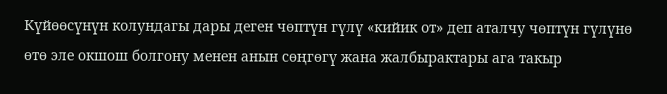Күйөөсүнүн колундагы дары деген чөптүн гүлү «кийик от» деп аталчу чөптүн гүлүнө өтө эле окшош болгону менен анын сөңгөгү жана жалбырактары ага такыр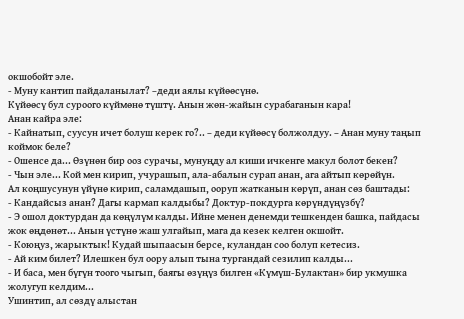окшобойт эле.
- Муну кантип пайдаланылат? –деди аялы күйөөсүнө.
Күйөөсү бул суроого күймөнө түштү. Анын жөн-жайын сурабаганын кара!
Анан кайра эле:
- Кайнатып, суусун ичет болуш керек го?.. – деди күйөөсү болжолдуу. – Анан муну таңып коймок беле?
- Ошенсе да... Өзүнөн бир ооз сурачы, мунуңду ал киши ичкенге макул болот бекен?
- Чын эле... Кой мен кирип, учурашып, ала-абалын сурап анан, ага айтып көрөйүн.
Ал коңшусунун үйүнө кирип, саламдашып, ооруп жатканын көрүп, анан сөз баштады:
- Кандайсыз анан? Дагы кармап калдыбы? Доктур-покдурга көрүндүңүзбү?
- Э ошол доктурдан да көңүлүм калды. Ийне менен денемди тешкенден башка, пайдасы жок өңдөнөт... Анын үстүнө жаш улгайып, мага да кезек келген окшойт.
- Коюңуз, жарыктык! Кудай шыпаасын берсе, куландан соо болуп кетесиз.
- Ай ким билет? Илешкен бул оору алып тына тургандай сезилип калды...
- И баса, мен бүгүн тоого чыгып, баягы өзүңүз билген «Күмүш-Булактан» бир укмушка жолугуп келдим...
Ушинтип, ал сөздү алыстан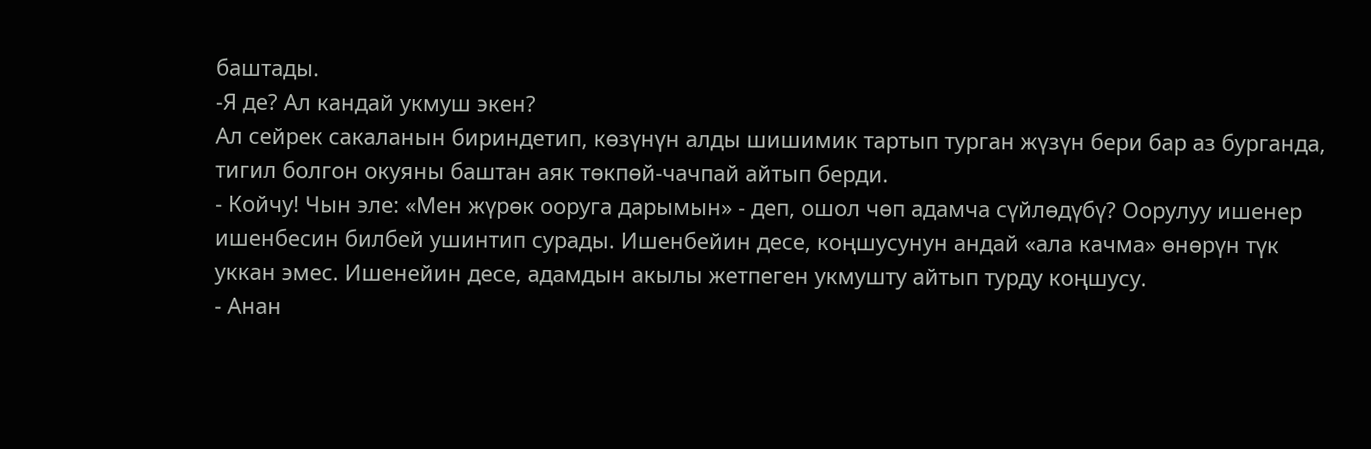баштады.
-Я де? Ал кандай укмуш экен?
Ал сейрек сакаланын бириндетип, көзүнүн алды шишимик тартып турган жүзүн бери бар аз бурганда, тигил болгон окуяны баштан аяк төкпөй-чачпай айтып берди.
- Койчу! Чын эле: «Мен жүрөк ооруга дарымын» - деп, ошол чөп адамча сүйлөдүбү? Оорулуу ишенер ишенбесин билбей ушинтип сурады. Ишенбейин десе, коңшусунун андай «ала качма» өнөрүн түк уккан эмес. Ишенейин десе, адамдын акылы жетпеген укмушту айтып турду коңшусу.
- Анан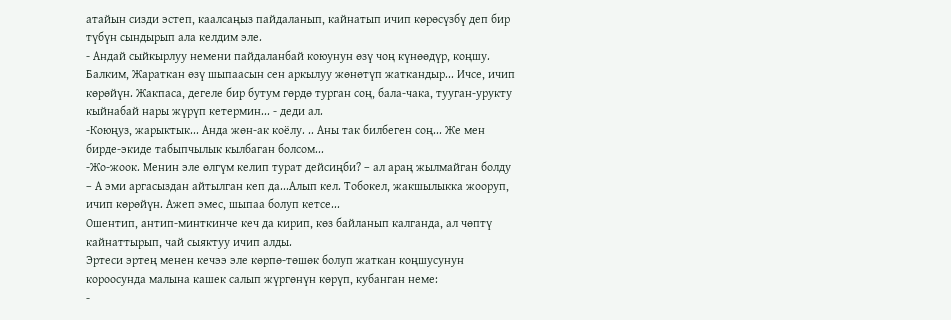атайын сизди эстеп, каалсаңыз пайдаланып, кайнатып ичип көрөсүзбү деп бир түбүн сындырып ала келдим эле.
- Андай сыйкырлуу немени пайдаланбай коюунун өзү чоң күнөөдүр, коңшу. Балким, Жараткан өзү шыпаасын сен аркылуу жөнөтүп жаткандыр... Ичсе, ичип көрөйүн. Жакпаса, дегеле бир бутум гөрдө турган соң, бала-чака, тууган-урукту кыйнабай нары жүрүп кетермин... - деди ал.
-Коюңуз, жарыктык... Анда жөн-ак коёлу. .. Аны так билбеген соң... Же мен бирде-экиде табыпчылык кылбаган болсом...
-Жо-жоок. Менин эле өлгүм келип турат дейсиңби? – ал араң жылмайган болду – А эми аргасыздан айтылган кеп да...Алып кел. Тобокел, жакшылыкка жооруп, ичип көрөйүн. Ажеп эмес, шыпаа болуп кетсе...
Ошентип, антип-минткинче кеч да кирип, көз байланып калганда, ал чөптү кайнаттырып, чай сыяктуу ичип алды.
Эртеси эртең менен кечээ эле көрпө-төшөк болуп жаткан коңшусунун короосунда малына кашек салып жүргөнүн көрүп, кубанган неме:
-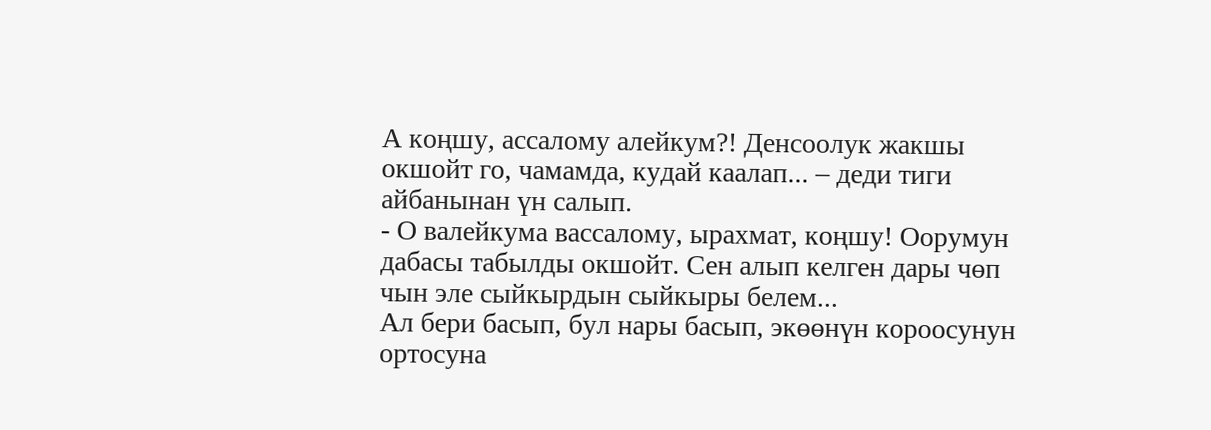А коңшу, ассалому алейкум?! Денсоолук жакшы окшойт го, чамамда, кудай каалап... – деди тиги айбанынан үн салып.
- О валейкума вассалому, ырахмат, коңшу! Оорумун дабасы табылды окшойт. Сен алып келген дары чөп чын эле сыйкырдын сыйкыры белем...
Ал бери басып, бул нары басып, экөөнүн короосунун ортосуна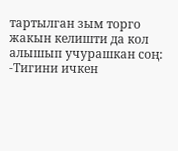тартылган зым торго жакын келишти да кол алышып учурашкан соң:
-Тигини ичкен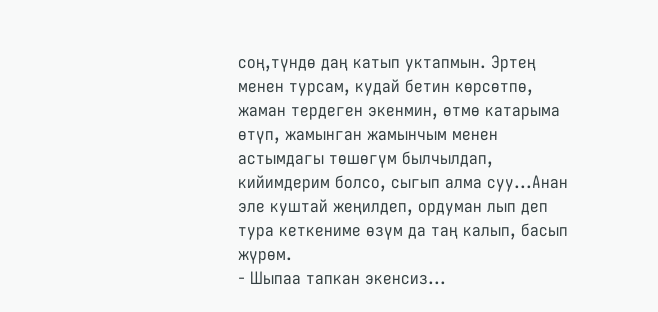соң,түндө даң катып уктапмын. Эртең менен турсам, кудай бетин көрсөтпө, жаман тердеген экенмин, өтмө катарыма өтүп, жамынган жамынчым менен астымдагы төшөгүм былчылдап, кийимдерим болсо, сыгып алма суу...Анан эле куштай жеңилдеп, ордуман лып деп тура кеткениме өзүм да таң калып, басып жүрөм.
- Шыпаа тапкан экенсиз...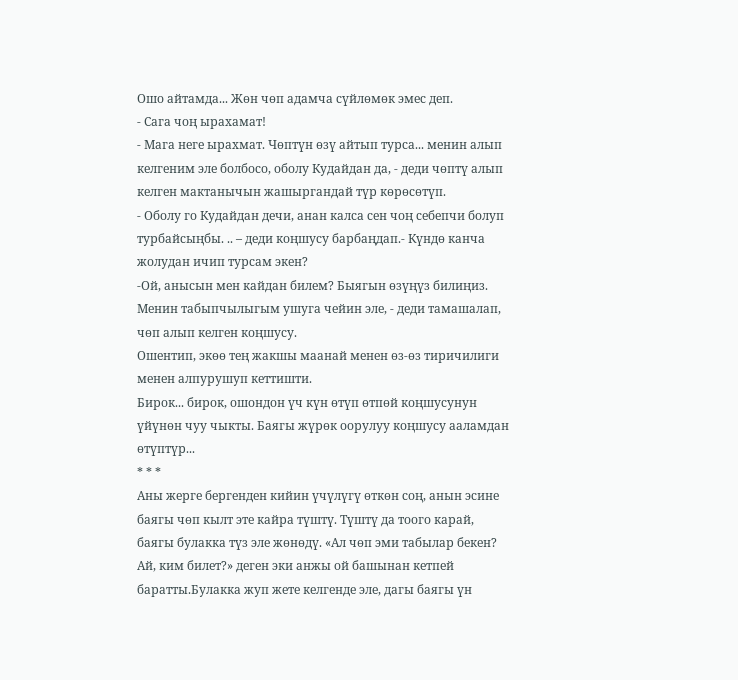Ошо айтамда... Жөн чөп адамча сүйлөмөк эмес деп.
- Сага чоң ырахамат!
- Мага неге ырахмат. Чөптүн өзү айтып турса... менин алып келгеним эле болбосо, оболу Кудайдан да, - деди чөптү алып келген мактанычын жашыргандай түр көрөсөтүп.
- Оболу го Кудайдан дечи, анан калса сен чоң себепчи болуп турбайсыңбы. .. – деди коңшусу барбаңдап.- Күндө канча жолудан ичип турсам экен?
-Ой, анысын мен кайдан билем? Быягын өзүңүз билиңиз. Менин табыпчылыгым ушуга чейин эле, - деди тамашалап, чөп алып келген коңшусу.
Ошентип, экөө тең жакшы маанай менен өз-өз тиричилиги менен алпурушуп кеттишти.
Бирок... бирок, ошондон үч күн өтүп өтпөй коңшусунун үйүнөн чуу чыкты. Баягы жүрөк оорулуу коңшусу ааламдан өтүптүр...
* * *
Аны жерге бергенден кийин үчүлүгү өткөн соң, анын эсине баягы чөп кылт эте кайра түштү. Түштү да тоого карай, баягы булакка түз эле жөнөдү. «Ал чөп эми табылар бекен? Ай, ким билет?» деген эки анжы ой башынан кетпей баратты.Булакка жуп жете келгенде эле, дагы баягы үн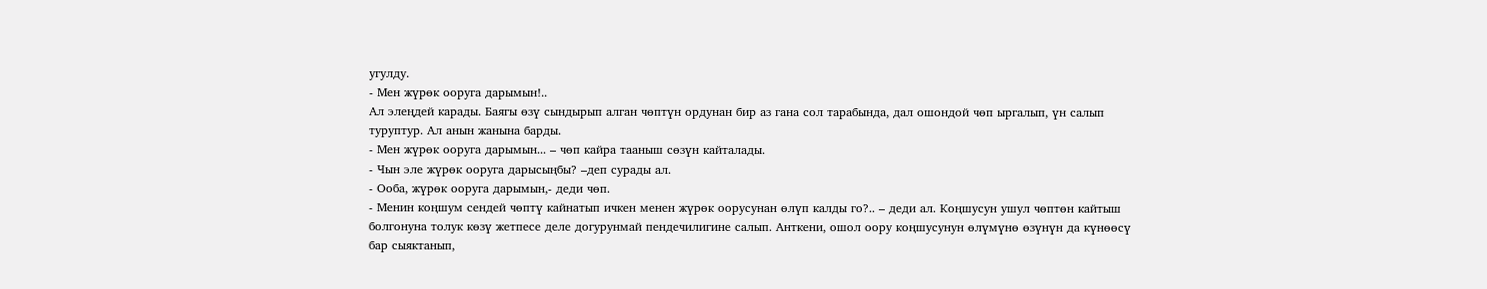угулду.
- Мен жүрөк ооруга дарымын!..
Ал элеңдей карады. Баягы өзү сындырып алган чөптүн ордунан бир аз гана сол тарабында, дал ошондой чөп ыргалып, үн салып туруптур. Ал анын жанына барды.
- Мен жүрөк ооруга дарымын... – чөп кайра тааныш сөзүн кайталады.
- Чын эле жүрөк ооруга дарысыңбы? –деп сурады ал.
- Ооба, жүрөк ооруга дарымын,- деди чөп.
- Менин коңшум сендей чөптү кайнатып ичкен менен жүрөк оорусунан өлүп калды го?.. – деди ал. Коңшусун ушул чөптөн кайтыш болгонуна толук көзү жетпесе деле догурунмай пендечилигине салып. Анткени, ошол оору коңшусунун өлүмүнө өзүнүн да күнөөсү бар сыяктанып,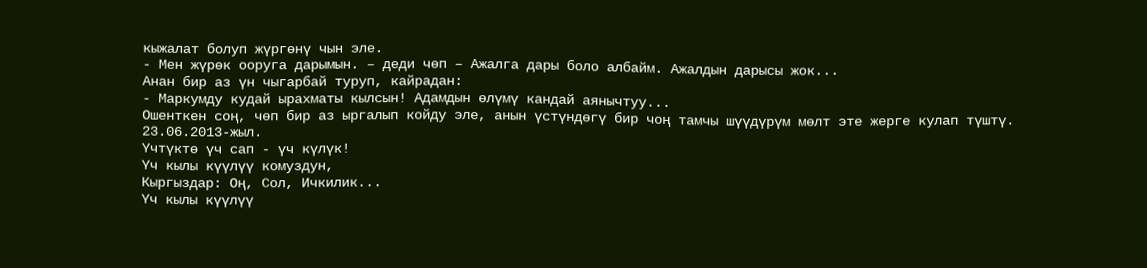кыжалат болуп жүргөнү чын эле.
- Мен жүрөк ооруга дарымын. – деди чөп – Ажалга дары боло албайм. Ажалдын дарысы жок...
Анан бир аз үн чыгарбай туруп, кайрадан:
- Маркумду кудай ырахматы кылсын! Адамдын өлүмү кандай аянычтуу...
Ошенткен соң, чөп бир аз ыргалып койду эле, анын үстүндөгү бир чоң тамчы шүүдүрүм мөлт эте жерге кулап түштү.
23.06.2013-жыл.
Үчтүктө үч сап - үч күлүк!
Үч кылы күүлүү комуздун,
Кыргыздар: Оң, Сол, Ичкилик...
Үч кылы күүлүү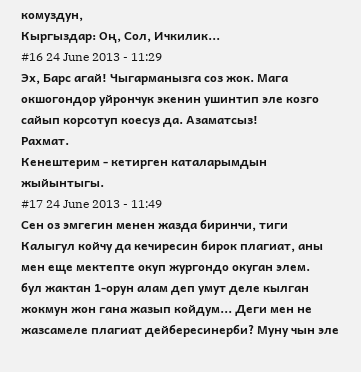комуздун,
Кыргыздар: Оң, Сол, Ичкилик...
#16 24 June 2013 - 11:29
Эх, Барс агай! Чыгарманызга соз жок. Мага окшогондор уйрончук экенин ушинтип эле козго сайып корсотуп коесуз да. Азаматсыз!
Рахмат.
Кенештерим - кетирген каталарымдын жыйынтыгы.
#17 24 June 2013 - 11:49
Сен оз эмгегин менен жазда биринчи, тиги Калыгул койчу да кечиресин бирок плагиат, аны мен еще мектепте окуп жургондо окуган элем.
бул жактан 1-орун алам деп умут деле кылган жокмун жон гана жазып койдум... Деги мен не жазсамеле плагиат дейбересинерби? Муну чын эле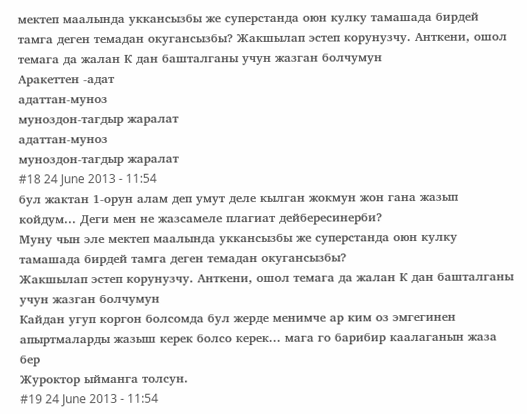мектеп маалында уккансызбы же суперстанда оюн кулку тамашада бирдей тамга деген темадан окугансызбы? Жакшылап эстеп корунузчу. Анткени, ошол темага да жалан К дан башталганы учун жазган болчумун
Аракеттен -адат
адаттан-муноз
муноздон-тагдыр жаралат
адаттан-муноз
муноздон-тагдыр жаралат
#18 24 June 2013 - 11:54
бул жактан 1-орун алам деп умут деле кылган жокмун жон гана жазып койдум... Деги мен не жазсамеле плагиат дейбересинерби?
Муну чын эле мектеп маалында уккансызбы же суперстанда оюн кулку тамашада бирдей тамга деген темадан окугансызбы?
Жакшылап эстеп корунузчу. Анткени, ошол темага да жалан К дан башталганы учун жазган болчумун
Кайдан угуп коргон болсомда бул жерде менимче ар ким оз эмгегинен апыртмаларды жазыш керек болсо керек... мага го барибир каалаганын жаза бер
Журоктор ыйманга толсун.
#19 24 June 2013 - 11:54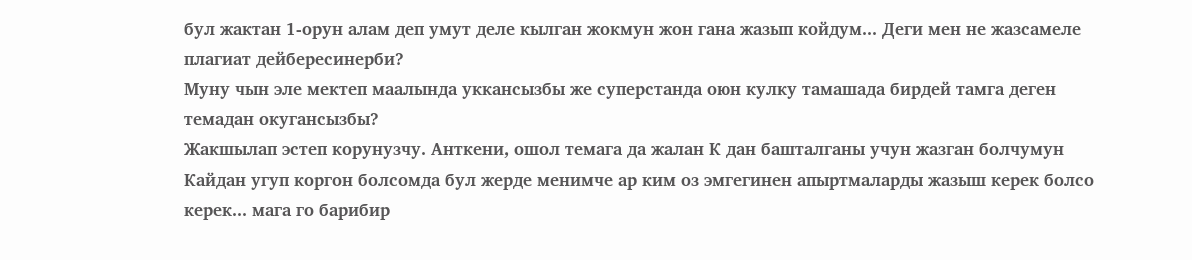бул жактан 1-орун алам деп умут деле кылган жокмун жон гана жазып койдум... Деги мен не жазсамеле плагиат дейбересинерби?
Муну чын эле мектеп маалында уккансызбы же суперстанда оюн кулку тамашада бирдей тамга деген темадан окугансызбы?
Жакшылап эстеп корунузчу. Анткени, ошол темага да жалан К дан башталганы учун жазган болчумун
Кайдан угуп коргон болсомда бул жерде менимче ар ким оз эмгегинен апыртмаларды жазыш керек болсо керек... мага го барибир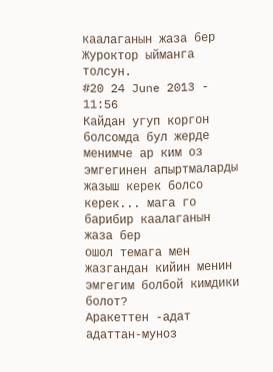каалаганын жаза бер
Журоктор ыйманга толсун.
#20 24 June 2013 - 11:56
Кайдан угуп коргон болсомда бул жерде менимче ар ким оз эмгегинен апыртмаларды жазыш керек болсо керек... мага го барибир каалаганын жаза бер
ошол темага мен жазгандан кийин менин эмгегим болбой кимдики болот?
Аракеттен -адат
адаттан-муноз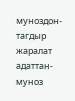муноздон-тагдыр жаралат
адаттан-муноз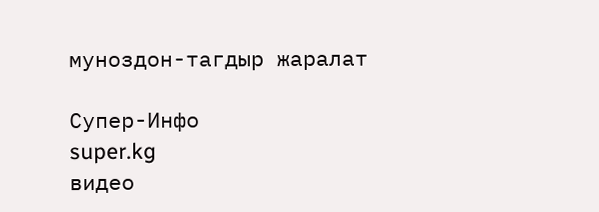муноздон-тагдыр жаралат

Супер-Инфо
super.kg
видео